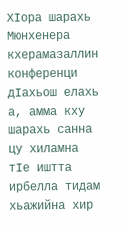ХIора шарахь Мюнхенера кхерамазаллин конференци дIахьош елахь а, амма кху шарахь санна цу хиламна тIе иштта ирбелла тидам хьажийна хир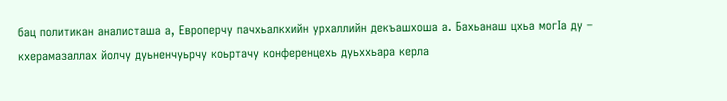бац политикан аналисташа а, Европерчу пачхьалкхийн урхаллийн декъашхоша а. Бахьанаш цхьа могIа ду – кхерамазаллах йолчу дуьненчуьрчу коьртачу конференцехь дуьххьара керла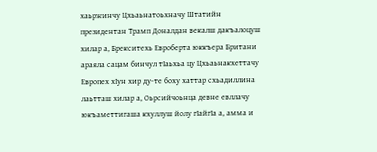хаьржинчу Цхьаьнатоьхначу Штатийн президентан Трамп Доналдан векалш дакъалоцуш хилар а, Брекситехь Евроберта юккъера Британи араяла сацам бинчул тIаьхьа цу Цхьаьнакхеттачу Европех хIун хир ду-те боху хаттар схьадиллина лаьтташ хилар а, Оьрсийчоьнца девне евллачу юкъаметтигаша кхуллуш йолу гIайгIа а, амма и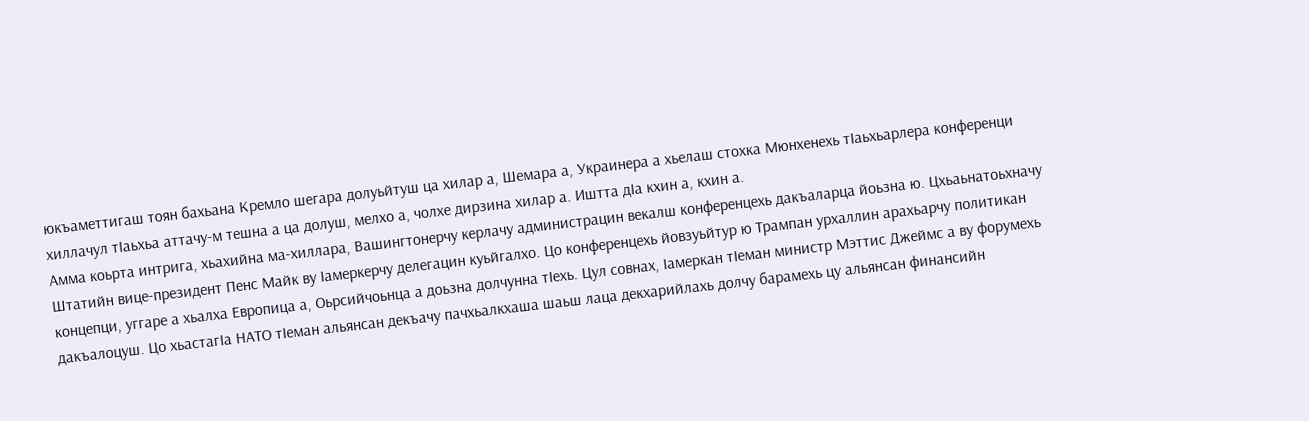юкъаметтигаш тоян бахьана Кремло шегара долуьйтуш ца хилар а, Шемара а, Украинера а хьелаш стохка Мюнхенехь тIаьхьарлера конференци хиллачул тIаьхьа аттачу-м тешна а ца долуш, мелхо а, чолхе дирзина хилар а. Иштта дIа кхин а, кхин а.
Амма коьрта интрига, хьахийна ма-хиллара, Вашингтонерчу керлачу администрацин векалш конференцехь дакъаларца йоьзна ю. Цхьаьнатоьхначу Штатийн вице-президент Пенс Майк ву Iамеркерчу делегацин куьйгалхо. Цо конференцехь йовзуьйтур ю Трампан урхаллин арахьарчу политикан концепци, уггаре а хьалха Европица а, Оьрсийчоьнца а доьзна долчунна тIехь. Цул совнах, Iамеркан тIеман министр Мэттис Джеймс а ву форумехь дакъалоцуш. Цо хьастагIа НАТО тIеман альянсан декъачу пачхьалкхаша шаьш лаца декхарийлахь долчу барамехь цу альянсан финансийн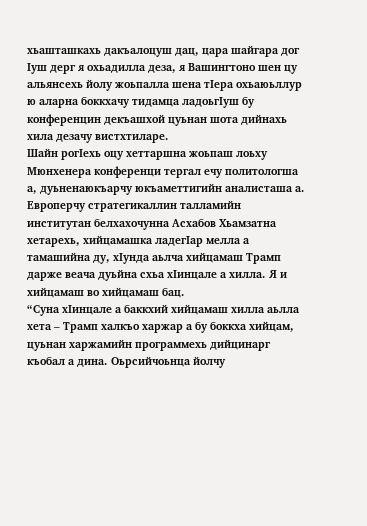хьашташкахь дакъалоцуш дац, цара шайгара дог Iуш дерг я охьадилла деза, я Вашингтоно шен цу альянсехь йолу жоьпалла шена тIера охьаюьллур ю аларна боккхачу тидамца ладоьгIуш бу конференцин декъашхой цуьнан шота дийнахь хила дезачу вистхтиларе.
Шайн рогIехь оцу хеттаршна жоьпаш лоьху Мюнхенера конференци тергал ечу политологша а, дуьненаюкъарчу юкъаметтигийн аналисташа а. Европерчу стратегикаллин талламийн институтан белхахочунна Асхабов Хьамзатна хетарехь, хийцамашка ладегIар мелла а тамашийна ду, хIунда аьлча хийцамаш Трамп дарже веача дуьйна схьа хIинцале а хилла. Я и хийцамаш во хийцамаш бац.
“Суна хIинцале а баккхий хийцамаш хилла аьлла хета – Трамп халкъо харжар а бу боккха хийцам, цуьнан харжамийн программехь дийцинарг къобал а дина. Оьрсийчоьнца йолчу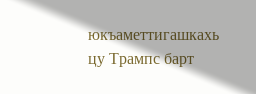юкъаметтигашкахь цу Трампс барт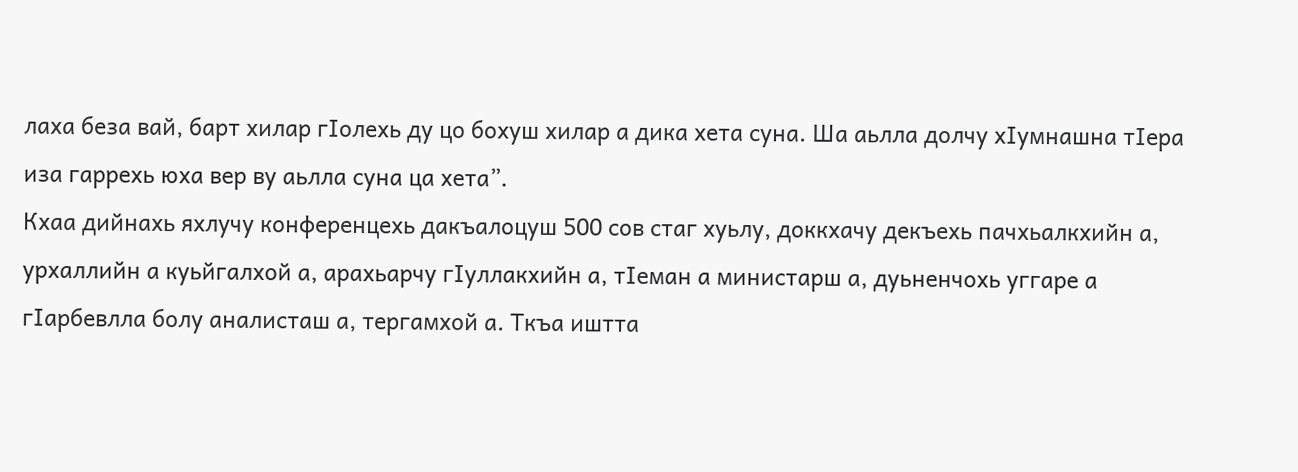лаха беза вай, барт хилар гIолехь ду цо бохуш хилар а дика хета суна. Ша аьлла долчу хIумнашна тIера иза гаррехь юха вер ву аьлла суна ца хета”.
Кхаа дийнахь яхлучу конференцехь дакъалоцуш 500 сов стаг хуьлу, доккхачу декъехь пачхьалкхийн а, урхаллийн а куьйгалхой а, арахьарчу гIуллакхийн а, тIеман а министарш а, дуьненчохь уггаре а гIарбевлла болу аналисташ а, тергамхой а. Ткъа иштта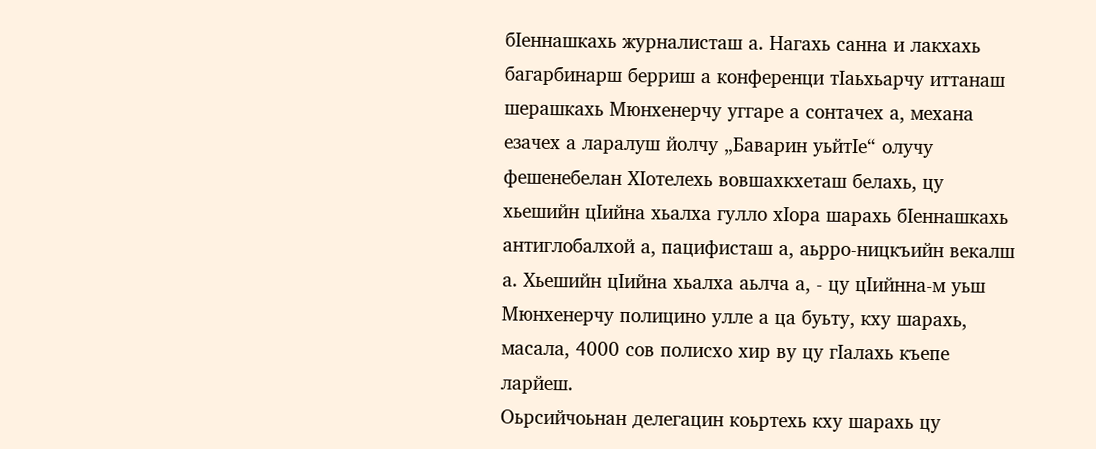бIеннашкахь журналисташ а. Нагахь санна и лакхахь багарбинарш берриш а конференци тIаьхьарчу иттанаш шерашкахь Мюнхенерчу уггаре а сонтачех а, механа езачех а ларалуш йолчу „Баварин уьйтIе“ олучу фешенебелан ХIотелехь вовшахкхеташ белахь, цу хьешийн цIийна хьалха гулло хIора шарахь бIеннашкахь антиглобалхой а, пацифисташ а, аьрро-ницкъийн векалш а. Хьешийн цIийна хьалха аьлча а, - цу цIийнна-м уьш Мюнхенерчу полицино улле а ца буьту, кху шарахь, масала, 4000 сов полисхо хир ву цу гIалахь къепе ларйеш.
Оьрсийчоьнан делегацин коьртехь кху шарахь цу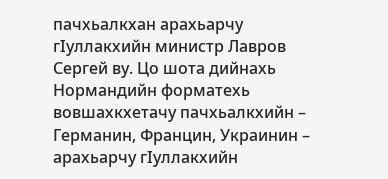пачхьалкхан арахьарчу гIуллакхийн министр Лавров Сергей ву. Цо шота дийнахь Нормандийн форматехь вовшахкхетачу пачхьалкхийн – Германин, Францин, Украинин – арахьарчу гIуллакхийн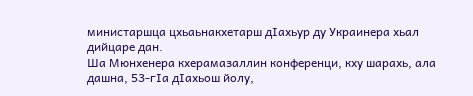министаршца цхьаьнакхетарш дIахьур ду Украинера хьал дийцаре дан.
Ша Мюнхенера кхерамазаллин конференци, кху шарахь, ала дашна, 53-гIа дIахьош йолу,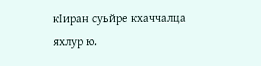кIиран суьйре кхаччалца яхлур ю.